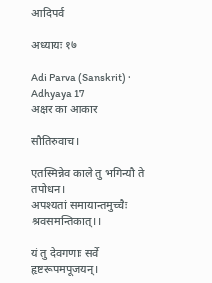आदिपर्व

अध्यायः १७

Adi Parva (Sanskrit) · Adhyaya 17
अक्षर का आकार

सौतिरुवाच।

एतस्मिन्नेव काले तु भगिन्यौ ते तपोधन।
अपश्यतां समायान्तमुच्चैः श्रवसमन्तिकात्।।

यं तु देवगणाः सर्वे हृष्टरूपमपूजयन्।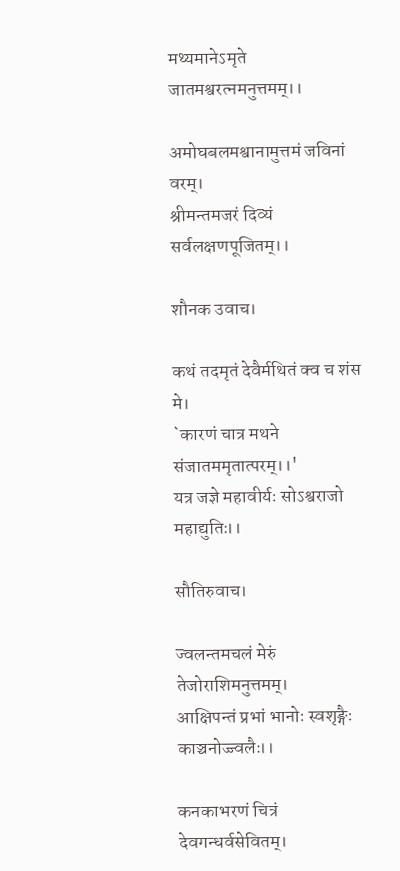मथ्यमानेऽमृते जातमश्वरत्नमनुत्तमम्।।

अमोघबलमश्वानामुत्तमं जविनां वरम्।
श्रीमन्तमजरं दिव्यं सर्वलक्षणपूजितम्।।

शौनक उवाच।

कथं तदमृतं देवैर्मथितं क्व च शंस मे।
`कारणं चात्र मथने संजातममृतात्परम्।।'
यत्र जज्ञे महावीर्यः सोऽश्वराजो महाद्युतिः।।

सौतिरुवाच।

ज्वलन्तमचलं मेरुं तेजोराशिमनुत्तमम्।
आक्षिपन्तं प्रभां भानोः स्वशृङ्गैः काञ्चनोज्ज्वलैः।।

कनकाभरणं चित्रं देवगन्धर्वसेवितम्।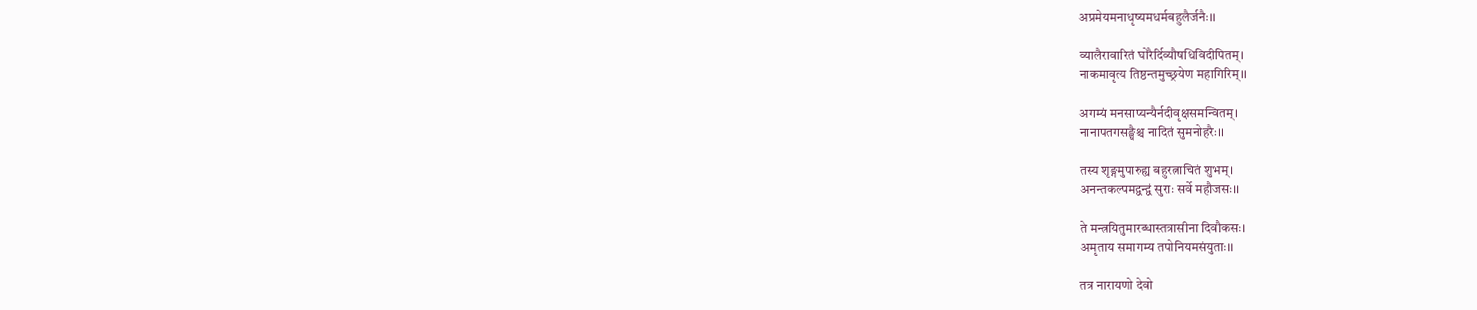अप्रमेयमनाधृष्यमधर्मबहुलैर्जनैः।।

व्यालैरावारितं घोरैर्दिव्यौषधिविदीपितम्।
नाकमावृत्य तिष्ठन्तमुच्छ्रयेण महागिरिम्।।

अगम्यं मनसाप्यन्यैर्नदीवृक्षसमन्वितम्।
नानापतगसङ्घैश्च नादितं सुमनोहरैः।।

तस्य शृङ्गमुपारुह्य बहुरत्नाचितं शुभम्।
अनन्तकल्पमद्वन्द्वं सुराः सर्वे महौजसः।।

ते मन्त्रयितुमारब्धास्तत्रासीना दिवौकसः।
अमृताय समागम्य तपोनियमसंयुताः।।

तत्र नारायणो देवो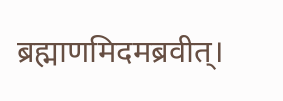ब्रह्माणमिदमब्रवीत्।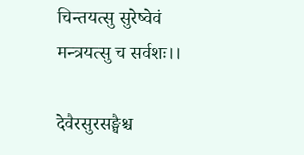चिन्तयत्सु सुरेष्वेवं मन्त्रयत्सु च सर्वशः।।

देवैरसुरसङ्घैश्च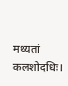मथ्यतां कलशोदधिः।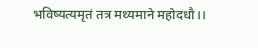भविष्यत्यमृतं तत्र मथ्यमाने महोदधौ।।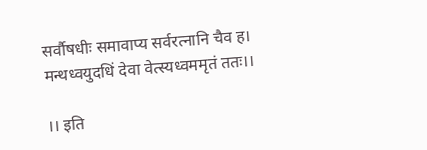सर्वौषधीः समावाप्य सर्वरत्नानि चैव ह।
मन्थध्वयुदधिं देवा वेत्स्यध्वममृतं ततः।।

।। इति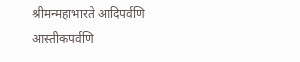श्रीमन्महाभारते आदिपर्वणि
आस्तीकपर्वणि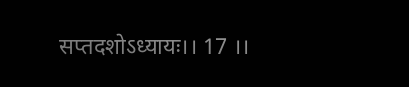सप्तदशोऽध्यायः।। 17 ।।